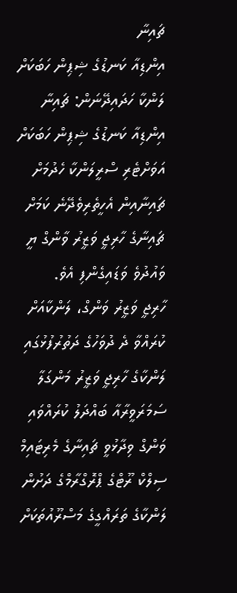ޗައިނާ
އިންޑިއާ ކަނޑުގެ ޝިޕިން ހަބަކަށް ލަންކާ ހަދައިދޭނަން: ޗައިނާ
އިންޑިއާ ކަނޑުގެ ޝިޕިން ހަބަކަށް އަވަށްޓެރި ސްރީލަންކާ ހެދުމަށް ޗައިނާއިން އެހީތެރިވެދޭނެ ކަމަށް ޗައިނާގެ ހާރިޖީ ވަޒީރު ވާންގް ޔީ ވައުދުވެ ވަޑައިގެންފި އެވެ.
ހާރިޖީ ވަޒީރު ވަންގް، ލަންކާއަށް ކުރައްވާ ދެ ދުވަހުގެ ދަތުރުފުޅުގައި ލަންކާގެ ހާރިޖީ ވަޒީރު މަންގަލާ ސަމަރަވީރާއާ ބައްދަލު ކުރައްވައި ވަންގް ވިދާޅުވީ ޗައިނާގެ މެރިޓައިމް ސިލްކް ރޫޓްގެ ޕްރޮގްރާމްގެ ދަށުން ލަންކާގެ ތަރައްގީގެ މަސްރޫއުތަކަށް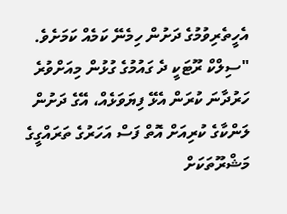އެހީތެރިވުމުގެ ދަށުން ހިމެނޭ ކަމެއް ކަމަށެވެ.
"ސިލްކް ރޫޓަކީ ދެ ގައުމުގެ ގުޅުން މިއަށްވުރެ ހަރުދާނަ ކުރަން އެޅޭ ފިޔަވަޅެއް، އޭގެ ދަށުން ލަންކާގެ ކުރިއަށް އޮތް ފަސް އަހަރުގެ ތަރައްގީގެ މަޝްރޫތަކަށް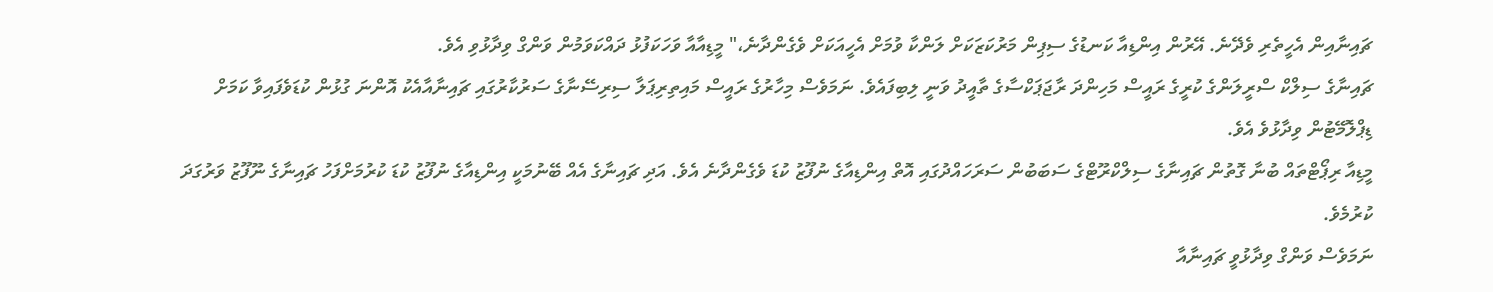ޗައިނާއިން އެހީތެރި ވެދޭނެ. އޭރުން އިންޑިއާ ކަނޑުގެ ސިޕިން މަރުކަޒަކަށް ލަންކާ ވުމަށް އެހީއަކަށް ވެގެންދާނެ،" މީޑިއާއާ ވަހަކަފުޅު ދައްކަވަމުން ވަންގް ވިދާޅުވި އެވެ.
ޗައިނާގެ ސިލްކް ސްރީލަންގެ ކުރީގެ ރައީސް މަހިންދަ ރާޖަޕަކްސާގެ ތާއީދު ވަނީ ލިބިފައެވެ. ނަމަވެސް މިހާރުގެ ރައީސް މައިތިރިޕަލާ ސިރިސޭނާގެ ސަރުކާރުގައި ޗައިނާއާއެކު އޮންނަ ގުޅުން ކުޑަވެފައިވާ ކަމަށް ޑިޕްލޮމޭޓުން ވިދާޅުވެ އެވެ.
މީޑިއާ ރިޕޯޓްތައް ބުނާ ގޮތުން ޗައިނާގެ ސިލްކްރޫޓްގެ ސަބަބުން ސަރަހައްދުގައި އޮތް އިންޑިއާގެ ނުފޫޒު ކުޑަ ވެގެންދާނެ އެވެ. އަދި ޗައިނާގެ އެއް ބޭނުމަކީ އިންޑިއާގެ ނުފޫޒު ކުޑަ ކުރުމަށްފަހު ޗައިނާގެ ނޫފޫޒު ވަރުގަދަ ކުރުމެވެ.
ނަމަވެސް ވަންގް ވިދާޅުވީ ޗައިނާއާ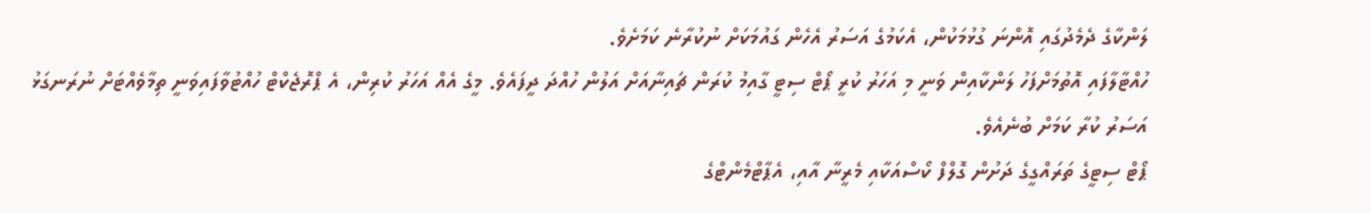ލަންކާގެ ދެމެދުގައި އޮންނަ ގުޅުމަކުން، އެކަމުގެ އަސަރު އެހެން ގައުމަކަށް ނުކުރާނެ ކަމަށެވެ.
ހުއްޓާލާފައި އޮތުމަށްފަހު ލަންކާއިން ވަނީ މި އަހަރު ކުރީ ޕޯޓް ސިޓީ ގާއިމު ކުރަން ޗައިނާއަށް އަލުން ހުއްދަ ދީފައެވެ. މީގެ އެއް އަހަރު ކުރިން، އެ ޕްރޮޖެކްޓް ހުއްޓުވާފައިވަނީ ތިމާވެއްޓަށް ނުރަނގަޅު އަސަރު ކުރާ ކަމަށް ބުނެއެވެ.
ޕޯޓް ސިޓީގެ ތަރައްގީގެ ދަށުން ގޮލްފް ކޯސްއަކާއި މެރީނާ އާއި، އެޕާޓްމެންޓްގެ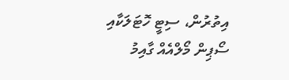އިތުރުން، ސިޓީ ހޮޓަލަކާއި ސޯޕިން މޯލްއެއް ގާއިމު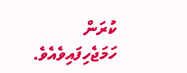ކުރަން ހަމަޖެހިފައިވެއެވެ.